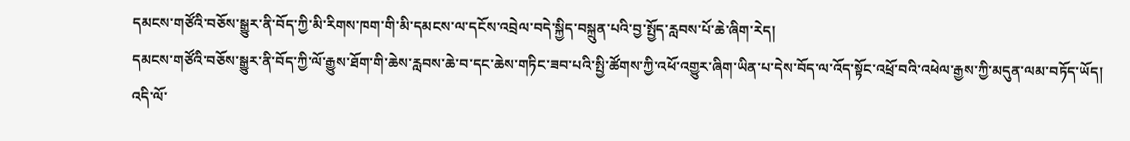དམངས་གཙོའི་བཅོས་སྒྱུར་ནི་བོད་ཀྱི་མི་རིགས་ཁག་གི་མི་དམངས་ལ་དངོས་འབྲེལ་བདེ་སྐྱིད་བསྐྲུན་པའི་བྱ་སྤྱོད་རླབས་པོ་ཆེ་ཞིག་རེད།
དམངས་གཙོའི་བཅོས་སྒྱུར་ནི་བོད་ཀྱི་ལོ་རྒྱུས་ཐོག་གི་ཆེས་རླབས་ཆེ་བ་དང་ཆེས་གཏིང་ཟབ་པའི་སྤྱི་ཚོགས་ཀྱི་འཕོ་འགྱུར་ཞིག་ཡིན་པ་དེས་བོད་ལ་འོད་སྟོང་འཕྲོ་བའི་འཕེལ་རྒྱས་ཀྱི་མདུན་ལམ་བཏོད་ཡོད།
འདི་ལོ་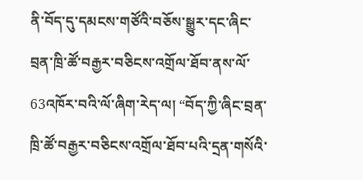ནི་བོད་དུ་དམངས་གཙོའི་བཅོས་སྒྱུར་དང་ཞིང་བྲན་ཁྲི་ཚོ་བརྒྱར་བཅིངས་འགྲོལ་ཐོབ་ནས་ལོ་63འཁོར་བའི་ལོ་ཞིག་རེད་ལ། “བོད་ཀྱི་ཞིང་བྲན་ཁྲི་ཚོ་བརྒྱར་བཅིངས་འགྲོལ་ཐོབ་པའི་དྲན་གསོའི་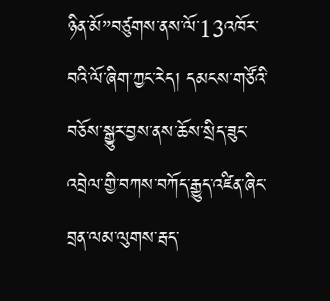ཉིན་མོ”བཙུགས་ནས་ལོ་13འཁོར་བའི་ལོ་ཞིག་ཀྱང་རེད། དམངས་གཙོའི་བཅོས་སྒྱུར་བྱས་ནས་ཆོས་སྲིད་ཟུང་འབྲེལ་གྱི་བཀས་བཀོད་རྒྱུད་འཛིན་ཞིང་བྲན་ལམ་ལུགས་རྦད་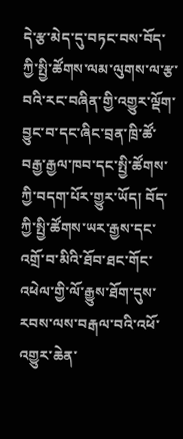དེ་རྩ་མེད་དུ་བཏང་བས་བོད་ཀྱི་སྤྱི་ཚོགས་ལམ་ལུགས་ལ་རྩ་བའི་རང་བཞིན་གྱི་འགྱུར་ལྡོག་བྱུང་བ་དང་ཞིང་བྲན་ཁྲི་ཚོ་བརྒྱ་རྒྱལ་ཁབ་དང་སྤྱི་ཚོགས་ཀྱི་བདག་པོར་གྱུར་ཡོད། བོད་ཀྱི་སྤྱི་ཚོགས་ཡར་རྒྱས་དང་འགྲོ་བ་མིའི་ཐོབ་ཐང་གོང་འཕེལ་གྱི་ལོ་རྒྱུས་ཐོག་དུས་རབས་ལས་བརྒལ་བའི་འཕོ་འགྱུར་ཆེན་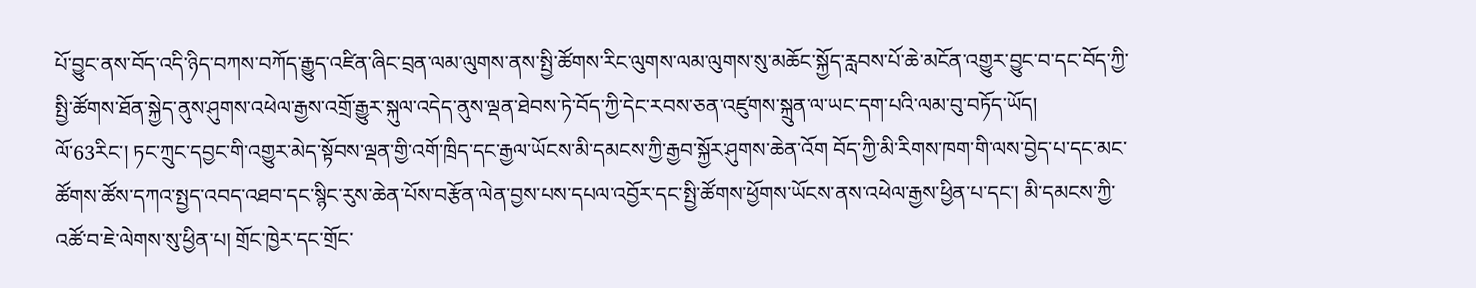པོ་བྱུང་ནས་བོད་འདི་ཉིད་བཀས་བཀོད་རྒྱུད་འཛིན་ཞིང་བྲན་ལམ་ལུགས་ནས་སྤྱི་ཚོགས་རིང་ལུགས་ལམ་ལུགས་སུ་མཆོང་སྐྱོད་རླབས་པོ་ཆེ་མངོན་འགྱུར་བྱུང་བ་དང་བོད་ཀྱི་སྤྱི་ཚོགས་ཐོན་སྐྱེད་ནུས་ཤུགས་འཕེལ་རྒྱས་འགྲོ་རྒྱུར་སྐུལ་འདེད་ནུས་ལྡན་ཐེབས་ཏེ་བོད་ཀྱི་དེང་རབས་ཅན་འཛུགས་སྐྲུན་ལ་ཡང་དག་པའི་ལམ་བུ་བཏོད་ཡོད།
ལོ་63རིང་། ཏང་ཀྲུང་དབྱང་གི་འགྱུར་མེད་སྟོབས་ལྡན་གྱི་འགོ་ཁྲིད་དང་རྒྱལ་ཡོངས་མི་དམངས་ཀྱི་རྒྱབ་སྐྱོར་ཤུགས་ཆེན་འོག བོད་ཀྱི་མི་རིགས་ཁག་གི་ལས་བྱེད་པ་དང་མང་ཚོགས་ཚོས་དཀའ་སྤྱད་འབད་འཐབ་དང་སྙིང་རུས་ཆེན་པོས་བརྩོན་ལེན་བྱས་པས་དཔལ་འབྱོར་དང་སྤྱི་ཚོགས་ཕྱོགས་ཡོངས་ནས་འཕེལ་རྒྱས་ཕྱིན་པ་དང་། མི་དམངས་ཀྱི་འཚོ་བ་ཇེ་ལེགས་སུ་ཕྱིན་པ། གྲོང་ཁྱེར་དང་གྲོང་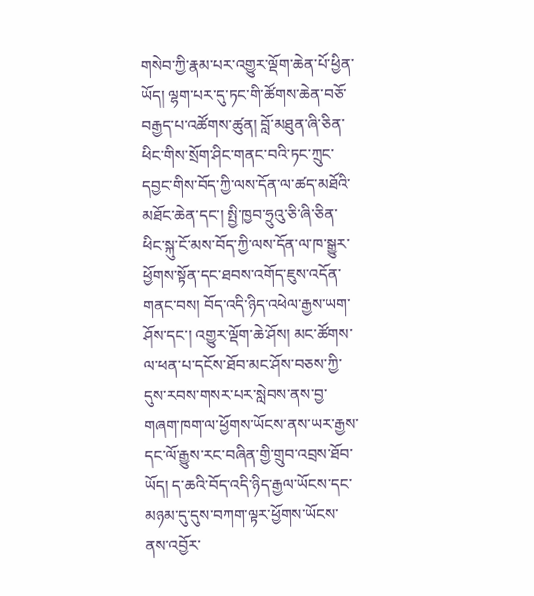གསེབ་ཀྱི་རྣམ་པར་འགྱུར་ལྡོག་ཆེན་པོ་ཕྱིན་ཡོད། ལྷག་པར་དུ་ཏང་གི་ཚོགས་ཆེན་བཅོ་བརྒྱད་པ་འཚོགས་ཚུན། བློ་མཐུན་ཞི་ཅིན་ཕིང་གིས་སྲོག་ཤིང་གནང་བའི་ཏང་ཀྲུང་དབྱང་གིས་བོད་ཀྱི་ལས་དོན་ལ་ཚད་མཐོའི་མཐོང་ཆེན་དང་། སྤྱི་ཁྱབ་ཧྲུའུ་ཅི་ཞི་ཅིན་ཕིང་སྐུ་ངོ་མས་བོད་ཀྱི་ལས་དོན་ལ་ཁ་སྒྱུར་ཕྱོགས་སྟོན་དང་ཐབས་འགོད་ཇུས་འདོན་གནང་བས། བོད་འདི་ཉིད་འཕེལ་རྒྱས་ཡག་ཤོས་དང་། འགྱུར་ལྡོག་ཆེ་ཤོས། མང་ཚོགས་ལ་ཕན་པ་དངོས་ཐོབ་མང་ཤོས་བཅས་ཀྱི་དུས་རབས་གསར་པར་སླེབས་ནས་བྱ་གཞག་ཁག་ལ་ཕྱོགས་ཡོངས་ནས་ཡར་རྒྱས་དང་ལོ་རྒྱུས་རང་བཞིན་གྱི་གྲུབ་འབྲས་ཐོབ་ཡོད། ད་ཆའི་བོད་འདི་ཉིད་རྒྱལ་ཡོངས་དང་མཉམ་དུ་དུས་བཀག་ལྟར་ཕྱོགས་ཡོངས་ནས་འབྱོར་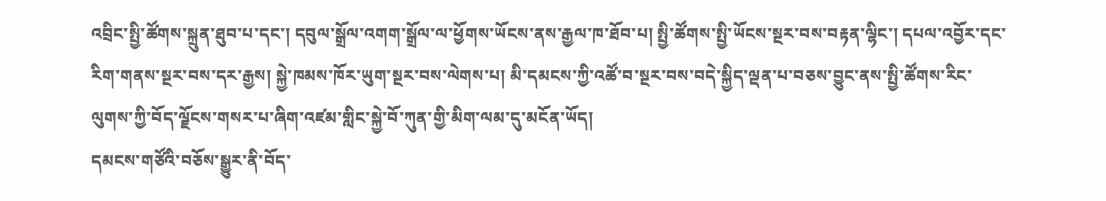འབྲིང་སྤྱི་ཚོགས་སྐྲུན་ཐུབ་པ་དང་། དབུལ་སྒྲོལ་འགག་སྒྲོལ་ལ་ཕྱོགས་ཡོངས་ནས་རྒྱལ་ཁ་ཐོབ་པ། སྤྱི་ཚོགས་སྤྱི་ཡོངས་སྔར་བས་བརྟན་ལྷིང་། དཔལ་འབྱོར་དང་རིག་གནས་སྔར་བས་དར་རྒྱས། སྐྱེ་ཁམས་ཁོར་ཡུག་སྔར་བས་ལེགས་པ། མི་དམངས་ཀྱི་འཚོ་བ་སྔར་བས་བདེ་སྐྱིད་ལྡན་པ་བཅས་བྱུང་ནས་སྤྱི་ཚོགས་རིང་ལུགས་ཀྱི་བོད་ལྗོངས་གསར་པ་ཞིག་འཛམ་གླིང་སྐྱེ་བོ་ཀུན་གྱི་མིག་ལམ་དུ་མངོན་ཡོད།
དམངས་གཙོའི་བཅོས་སྒྱུར་ནི་བོད་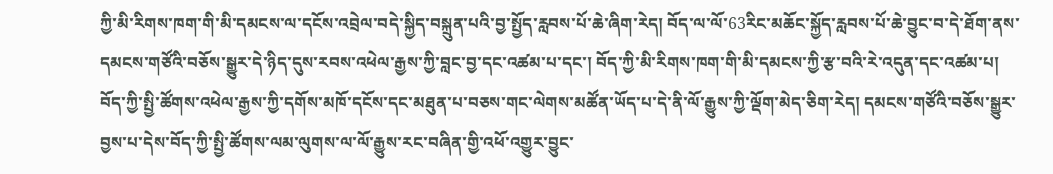ཀྱི་མི་རིགས་ཁག་གི་མི་དམངས་ལ་དངོས་འབྲེལ་བདེ་སྐྱིད་བསྐྲུན་པའི་བྱ་སྤྱོད་རླབས་པོ་ཆེ་ཞིག་རེད། བོད་ལ་ལོ་63རིང་མཆོང་སྐྱོད་རླབས་པོ་ཆེ་བྱུང་བ་དེ་ཐོག་ནས་དམངས་གཙོའི་བཅོས་སྒྱུར་དེ་ཉིད་དུས་རབས་འཕེལ་རྒྱས་ཀྱི་བླང་བྱ་དང་འཚམ་པ་དང་། བོད་ཀྱི་མི་རིགས་ཁག་གི་མི་དམངས་ཀྱི་རྩ་བའི་རེ་འདུན་དང་འཚམ་པ། བོད་ཀྱི་སྤྱི་ཚོགས་འཕེལ་རྒྱས་ཀྱི་དགོས་མཁོ་དངོས་དང་མཐུན་པ་བཅས་གང་ལེགས་མཚོན་ཡོད་པ་དེ་ནི་ལོ་རྒྱུས་ཀྱི་ལྡོག་མེད་ཅིག་རེད། དམངས་གཙོའི་བཅོས་སྒྱུར་བྱས་པ་དེས་བོད་ཀྱི་སྤྱི་ཚོགས་ལམ་ལུགས་ལ་ལོ་རྒྱུས་རང་བཞིན་གྱི་འཕོ་འགྱུར་བྱུང་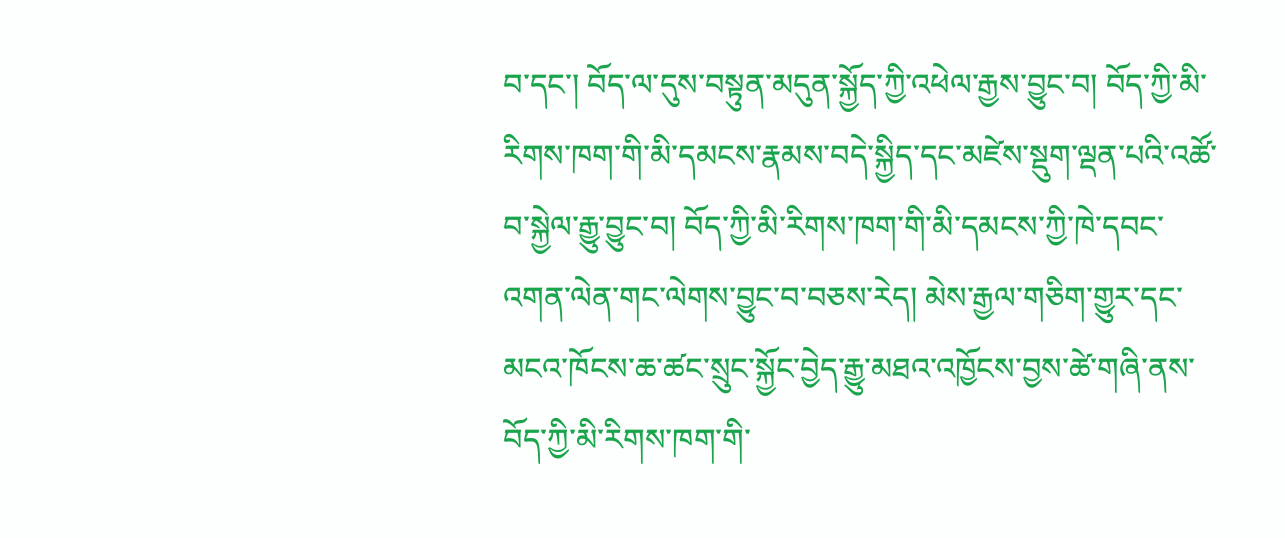བ་དང་། བོད་ལ་དུས་བསྟུན་མདུན་སྐྱོད་ཀྱི་འཕེལ་རྒྱས་བྱུང་བ། བོད་ཀྱི་མི་རིགས་ཁག་གི་མི་དམངས་རྣམས་བདེ་སྐྱིད་དང་མཛེས་སྡུག་ལྡན་པའི་འཚོ་བ་སྐྱེལ་རྒྱུ་བྱུང་བ། བོད་ཀྱི་མི་རིགས་ཁག་གི་མི་དམངས་ཀྱི་ཁེ་དབང་འགན་ལེན་གང་ལེགས་བྱུང་བ་བཅས་རེད། མེས་རྒྱལ་གཅིག་གྱུར་དང་མངའ་ཁོངས་ཆ་ཚང་སྲུང་སྐྱོང་བྱེད་རྒྱུ་མཐའ་འཁྱོངས་བྱས་ཚེ་གཞི་ནས་བོད་ཀྱི་མི་རིགས་ཁག་གི་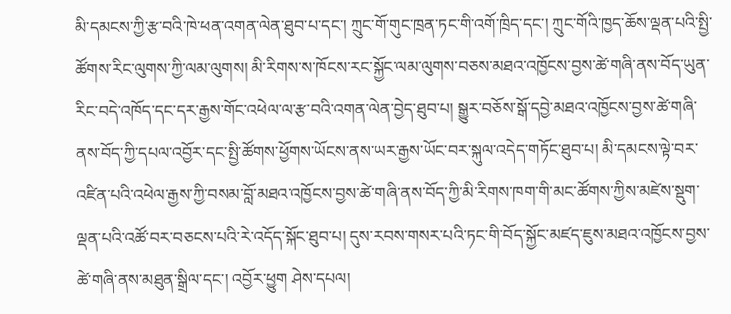མི་དམངས་ཀྱི་རྩ་བའི་ཁེ་ཕན་འགན་ལེན་ཐུབ་པ་དང་། ཀྲུང་གོ་གུང་ཁྲན་ཏང་གི་འགོ་ཁྲིད་དང་། ཀྲུང་གོའི་ཁྱད་ཆོས་ལྡན་པའི་སྤྱི་ཚོགས་རིང་ལུགས་ཀྱི་ལམ་ལུགས། མི་རིགས་ས་ཁོངས་རང་སྐྱོང་ལམ་ལུགས་བཅས་མཐའ་འཁྱོངས་བྱས་ཚེ་གཞི་ནས་བོད་ཡུན་རིང་བདེ་འཁོད་དང་དར་རྒྱས་གོང་འཕེལ་ལ་རྩ་བའི་འགན་ལེན་བྱེད་ཐུབ་པ། སྒྱུར་བཅོས་སྒོ་དབྱེ་མཐའ་འཁྱོངས་བྱས་ཚེ་གཞི་ནས་བོད་ཀྱི་དཔལ་འབྱོར་དང་སྤྱི་ཚོགས་ཕྱོགས་ཡོངས་ནས་ཡར་རྒྱས་ཡོང་བར་སྐུལ་འདེད་གཏོང་ཐུབ་པ། མི་དམངས་ལྟེ་བར་འཛིན་པའི་འཕེལ་རྒྱས་ཀྱི་བསམ་བློ་མཐའ་འཁྱོངས་བྱས་ཚེ་གཞི་ནས་བོད་ཀྱི་མི་རིགས་ཁག་གི་མང་ཚོགས་ཀྱིས་མཛེས་སྡུག་ལྡན་པའི་འཚོ་བར་བཅངས་པའི་རེ་འདོད་སྐོང་ཐུབ་པ། དུས་རབས་གསར་པའི་ཏང་གི་བོད་སྐྱོང་མཛད་ཇུས་མཐའ་འཁྱོངས་བྱས་ཚེ་གཞི་ནས་མཐུན་སྒྲིལ་དང་། འབྱོར་ཕྱུག ཤེས་དཔལ།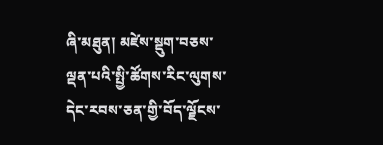ཞི་མཐུན། མཛེས་སྡུག་བཅས་ལྡན་པའི་སྤྱི་ཚོགས་རིང་ལུགས་དེང་རབས་ཅན་གྱི་བོད་ལྗོངས་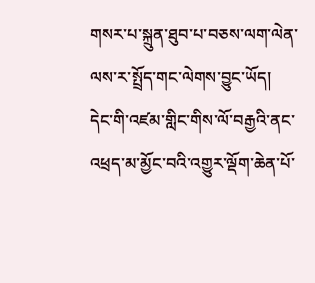གསར་པ་སྐྲུན་ཐུབ་པ་བཅས་ལག་ལེན་ལས་ར་སྤྲོད་གང་ལེགས་བྱུང་ཡོད།
དེང་གི་འཛམ་གླིང་གིས་ལོ་བརྒྱའི་ནང་འཕྲད་མ་མྱོང་བའི་འགྱུར་ལྡོག་ཆེན་པོ་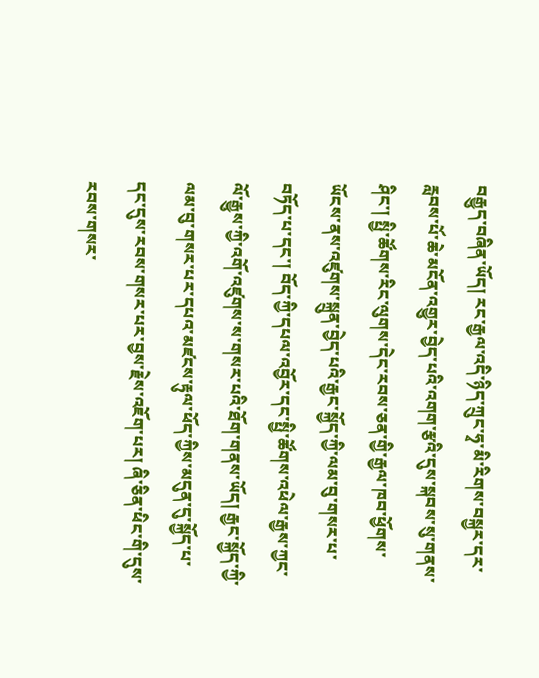བརྒྱུད་བཞིན་ཡོད། རང་རྒྱལ་འདི་ཉིད་ཀྲུང་ཧྭ་མི་རིགས་བསྐྱར་དར་རླབས་པོ་ཆེ་མངོན་འགྱུར་བྱེད་པའི་འགག་རྩའི་དུས་སྐབས་སུ་གནས་ཤིང་། སྤྱི་ཚོགས་རིང་ལུགས་དེང་རབས་ཅན་གྱི་རྒྱལ་ཁབ་ཕྱོགས་ཡོངས་ནས་འཛུགས་སྐྲུན་བྱེད་པའི་རྒྱང་སྐྱོད་ཀྱི་ལམ་བུ་གསར་པ་བཏོད་པ་དང་། བོད་ཀྱི་དཔལ་འབྱོར་དང་སྤྱི་ཚོགས་འཕེལ་རྒྱས་ཀྱང་ལོ་རྒྱུས་ཀྱི་འགོ་འཛུགས་ས་གསར་པའི་ཐོག་གནས་ཡོད། རྒྱང་སྐྱོད་ཀྱི་ལམ་བུ་གསར་པར་དཔའ་མཛངས་རྟུལ་ཕོད་ཀྱིས་མདུན་དུ་སྐྱོད་པ་དང་དུས་རབས་གསར་པར་བྱས་རྗེས་འཇོག་པར། ཞི་ཅིན་ཕིང་གི་དུས་རབས་གསར་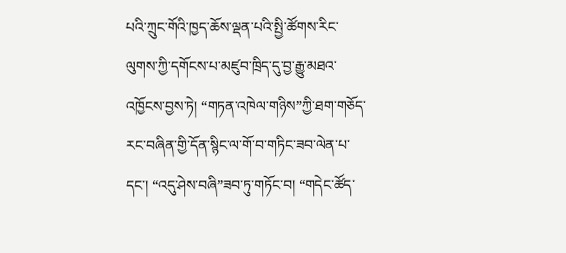པའི་ཀྲུང་གོའི་ཁྱད་ཆོས་ལྡན་པའི་སྤྱི་ཚོགས་རིང་ལུགས་ཀྱི་དགོངས་པ་མཛུབ་ཁྲིད་དུ་བྱ་རྒྱུ་མཐའ་འཁྱོངས་བྱས་ཏེ། “གཏན་འཁེལ་གཉིས”ཀྱི་ཐག་གཅོད་རང་བཞིན་གྱི་དོན་སྙིང་ལ་གོ་བ་གཏིང་ཟབ་ལེན་པ་དང་། “འདུ་ཤེས་བཞི”ཟབ་ཏུ་གཏོང་བ། “གདེང་ཚོད་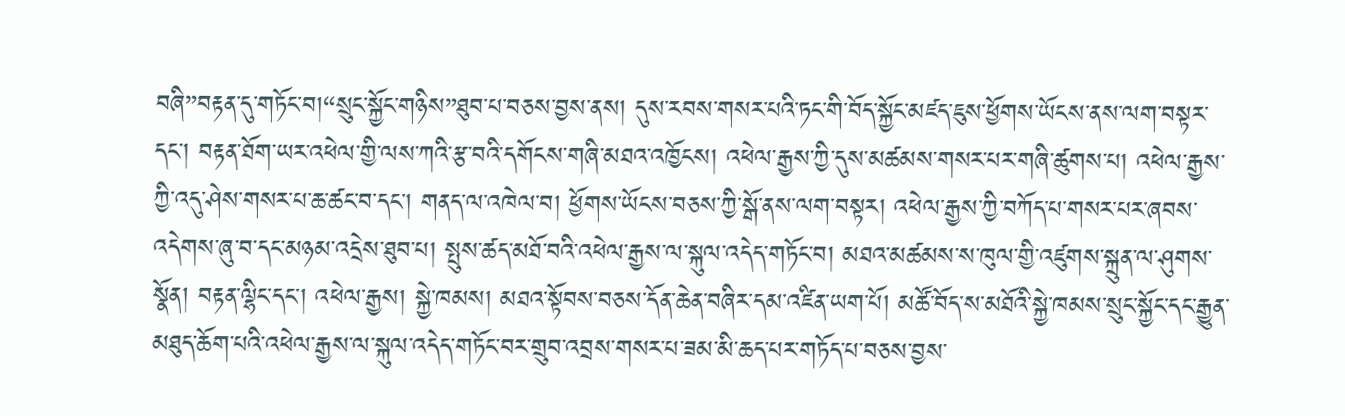བཞི”བརྟན་དུ་གཏོང་བ།“སྲུང་སྐྱོང་གཉིས”ཐུབ་པ་བཅས་བྱས་ནས། དུས་རབས་གསར་པའི་ཏང་གི་བོད་སྐྱོང་མཛད་ཇུས་ཕྱོགས་ཡོངས་ནས་ལག་བསྟར་དང་། བརྟན་ཐོག་ཡར་འཕེལ་གྱི་ལས་ཀའི་རྩ་བའི་དགོངས་གཞི་མཐའ་འཁྱོངས། འཕེལ་རྒྱས་ཀྱི་དུས་མཚམས་གསར་པར་གཞི་ཚུགས་པ། འཕེལ་རྒྱས་ཀྱི་འདུ་ཤེས་གསར་པ་ཆ་ཚང་བ་དང་། གནད་ལ་འཁེལ་བ། ཕྱོགས་ཡོངས་བཅས་ཀྱི་སྒོ་ནས་ལག་བསྟར། འཕེལ་རྒྱས་ཀྱི་བཀོད་པ་གསར་པར་ཞབས་འདེགས་ཞུ་བ་དང་མཉམ་འདྲེས་ཐུབ་པ། སྤུས་ཚད་མཐོ་བའི་འཕེལ་རྒྱས་ལ་སྐུལ་འདེད་གཏོང་བ། མཐའ་མཚམས་ས་ཁུལ་གྱི་འཛུགས་སྐྲུན་ལ་ཤུགས་སྣོན། བརྟན་ལྷིང་དང་། འཕེལ་རྒྱས། སྐྱེ་ཁམས། མཐའ་སྟོབས་བཅས་དོན་ཆེན་བཞིར་དམ་འཛིན་ཡག་པོ། མཚོ་བོད་ས་མཐོའི་སྐྱེ་ཁམས་སྲུང་སྐྱོང་དང་རྒྱུན་མཐུད་ཆོག་པའི་འཕེལ་རྒྱས་ལ་སྐུལ་འདེད་གཏོང་བར་གྲུབ་འབྲས་གསར་པ་ཟམ་མི་ཆད་པར་གཏོད་པ་བཅས་བྱས་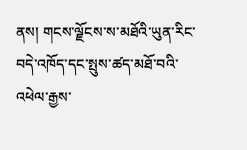ནས། གངས་ལྗོངས་ས་མཐོའི་ཡུན་རིང་བདེ་འཁོད་དང་སྤུས་ཚད་མཐོ་བའི་འཕེལ་རྒྱས་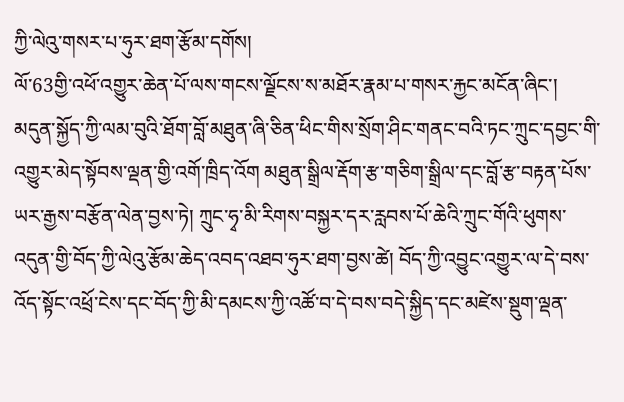ཀྱི་ལེའུ་གསར་པ་ཧུར་ཐག་རྩོམ་དགོས།
ལོ་63གྱི་འཕོ་འགྱུར་ཆེན་པོ་ལས་གངས་ལྗོངས་ས་མཐོར་རྣམ་པ་གསར་རྐྱང་མངོན་ཞིང་། མདུན་སྐྱོད་ཀྱི་ལམ་བུའི་ཐོག་བློ་མཐུན་ཞི་ཅིན་ཕིང་གིས་སྲོག་ཤིང་གནང་བའི་ཏང་ཀྲུང་དབྱང་གི་འགྱུར་མེད་སྟོབས་ལྡན་གྱི་འགོ་ཁྲིད་འོག མཐུན་སྒྲིལ་རྡོག་རྩ་གཅིག་སྒྲིལ་དང་བློ་རྩ་བརྟན་པོས་ཡར་རྒྱས་བརྩོན་ལེན་བྱས་ཏེ། ཀྲུང་ཧྭ་མི་རིགས་བསྐྱར་དར་རླབས་པོ་ཆེའི་ཀྲུང་གོའི་ཕུགས་འདུན་གྱི་བོད་ཀྱི་ལེའུ་རྩོམ་ཆེད་འབད་འཐབ་ཧུར་ཐག་བྱས་ཚེ། བོད་ཀྱི་འབྱུང་འགྱུར་ལ་དེ་བས་འོད་སྟོང་འཕྲོ་ངེས་དང་བོད་ཀྱི་མི་དམངས་ཀྱི་འཚོ་བ་དེ་བས་བདེ་སྐྱིད་དང་མཛེས་སྡུག་ལྡན་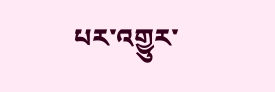པར་འགྱུར་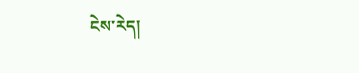ངེས་རེད།